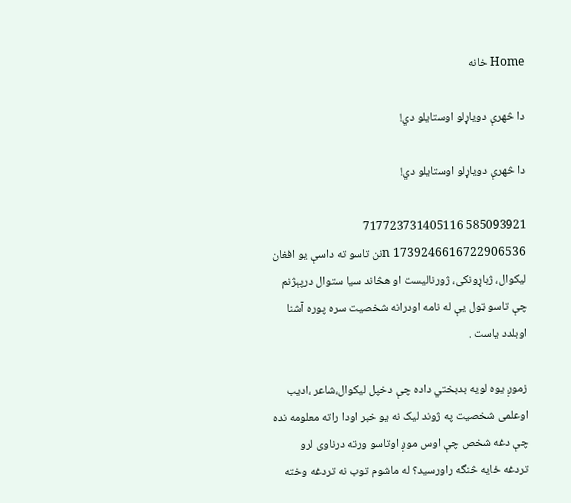Home خانه

دا څهرې دوياړلو اوستايلو دي!

دا څهرې دوياړلو اوستايلو دي!

585093921 717723731405116 1739246616722906536 nنن تاسو ته داسې یو افغان ليکوال، ژباړونکی، ژورناليست او هڅاند سيا ستوال درپېژنم چې تاسو ټول یې له نامه اودرانه شخصیت سره پوره آشنا اوبلدد یاست .

زموږ یوه لويه بدبختي داده چې دخپل ليکوال،شاعر ،اديب اوعلمی شخصيت په ژوند ليک نه يو خبر اودا راته معلومه نده چې دغه شخص چې اوس موږ اوتاسو ورته درناوی لرو تردغه ځايه څنگه راورسيد؟ له ماشوم توب نه تردغه وخته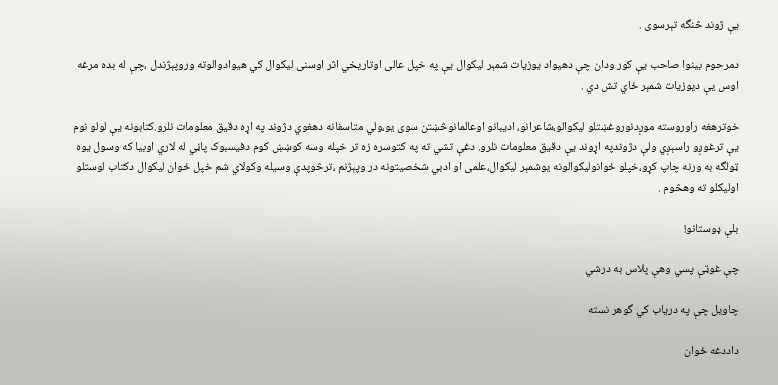يې ژوند څنگه تېرسوی .

دمرحوم بينوا صاحب یې کور ودان چې دهيواد يوزيات شمېر ليکوال یې په خپل عالی اوتاريخي اثر اوسنی ليکوال کي هيوادوالوته وروپېژندل ،چې له بده مرغه اوس یې ديوزيات شمېر ځاي تش دي .

خوترهغه راوروسته موږدنوروغښتلو ليکوالو،شاعرانو، اديبانو اوعالمانوڅښتن سوی يو،ولي متاسفانه دهغوي دژوند په اړه دقيق معلومات نلرو.کتابونه یې لولو نوم یې ترغوږو راسېږي ولې دژوندپه اړوند یې دقيق معلومات نلرو. دغې تشي ته په کتوسره زه تر خپله وسه کوښښ کوم دفيسبوک پاڼي له لاري اوبيا که وسول يوه ټولگه به ورنه چاپ کړو،خپلو ځوانوليکوالونه يوشمېر ليکوال،علمی او ادبي شخصيتونه در وپېژنم ،ترڅوپدې وسيله وکولاي شم خپل ځوان ليکوال دکتاب لوستلو اوليکلو ته وهڅوم .

بلې ډوستانو!

چې غوټې پسي وهې پلاس به درشي

چاويل چې په درياب کي گوهر نسته

داددغه ځوان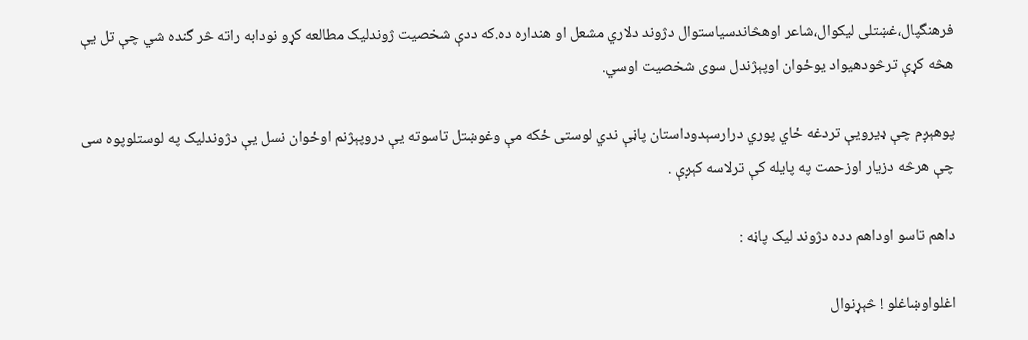فرهنگپال،غښتلی ليکوال،شاعر اوهڅاندسياستوال دژوند دلاري مشعل او هنداره ده.که ددې شخصيت ژوندليک مطالعه کړو نودابه راته څر گنده شي چې تل یې هڅه کړې ترڅودهيواد يوځوان اوپېژندل سوی شخصيت اوسي.

پوهېږم چې ډيرویې تردغه ځاي پوري درارسېدوداستان پاڼې ندي لوستی ځکه مې وغوښتل تاسوته یې دروپېژنم اوځوان نسل یې دژوندليک په لوستلوپوه سی چې هرڅه دزيار اوزحمت په پايله کې ترلاسه کېږې .

داهم تاسو اوداهم دده دژوند ليک پاڼه :

اغلواوښاغلو ! څېړنوال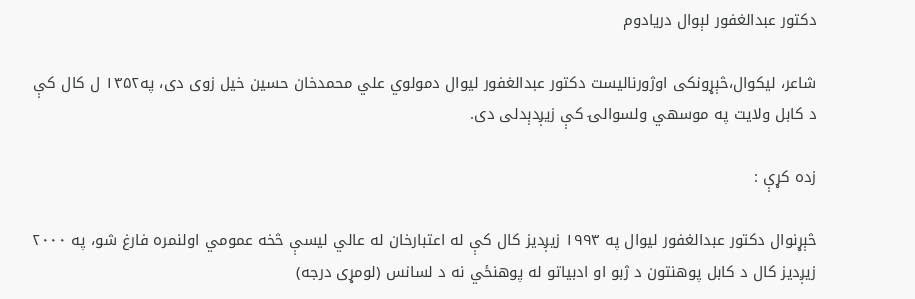دکتور عبدالغفور لېوال دريادوم

شاعر، لیکوال،څېړونکی اوژورنالیست دکتور عبدالغفور لیوال دمولوي علي محمدخان حسین خیل زوی دی، په۱۳۵۲ ل کال کې د کابل ولایت په موسهي ولسوالۍ کې زیږدېدلی دی.

زده کړې :

څېړنوال دکتور عبدالغفور لیوال په ۱۹۹۳ زیږدیز کال کې له اعتبارخان له عالي لیسې څخه عمومي اولنمره فارغ شو، په ۲۰۰۰ زیږدیز کال د کابل پوهنتون د ژبو او ادبیاتو له پوهنځي نه د لسانس (لومړی درجه)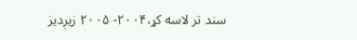سند تر لاسه کړ،۲۰۰۴- ۲۰۰۵ زیږدیز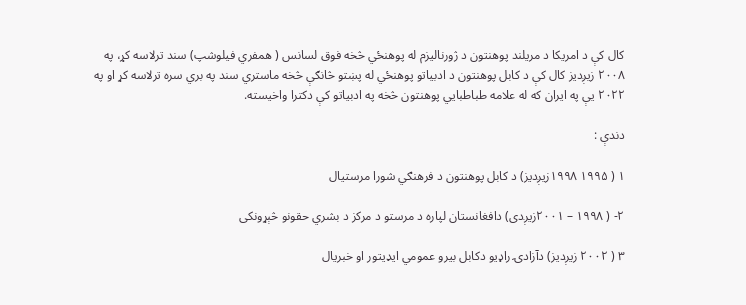کال کې د امریکا د مریلند پوهنتون د ژورنالیزم له پوهنځي څخه فوق لسانس ( همفري فیلوشپ) سند ترلاسه کړ، په ۲۰۰۸ زیږدیز کال کې د کابل پوهنتون د ادبیاتو پوهنځي له پښتو څانګې څخه ماستري سند په بري سره ترلاسه کړ او په ۲۰۲۲ یې په ایران که له علامه طباطبايي پوهنتون څخه په ادبیاتو کې دکترا واخیسته.

دندې :

۱ ( ۱۹۹۵ ۱۹۹۸زیږدیز) د کابل پوهنتون د فرهنګي شورا مرستیال

۲- ( ۱۹۹۸ – ۲۰۰۱زیږدی) دافغانستان لپاره د مرستو د مرکز د بشري حقونو څېړونکی

۳ ( ۲۰۰۲ زیږدیز) دآزادۍ راډیو دکابل بیرو عمومي ایډیتور او خبریال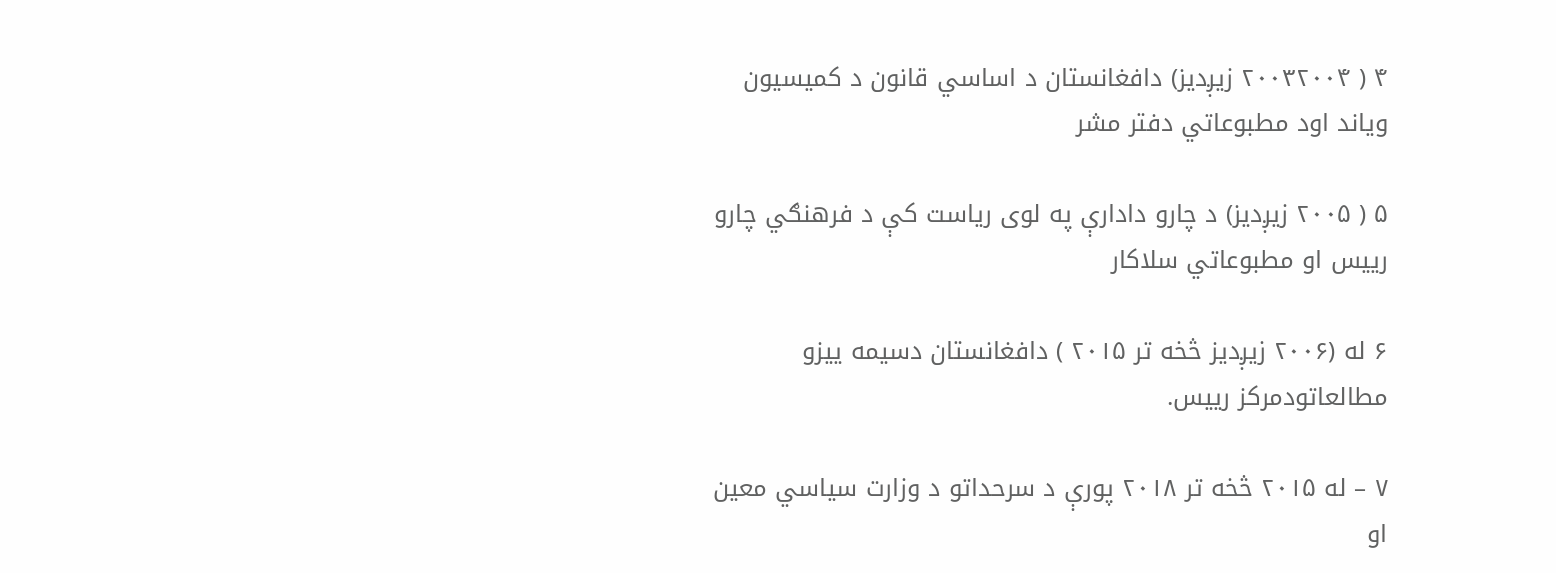۴ ( ۲۰۰۳۲۰۰۴ زیږدیز) دافغانستان د اساسي قانون د کمیسیون ویاند اود مطبوعاتي دفتر مشر

۵ ( ۲۰۰۵ زیږدیز) د چارو دادارې په لوی ریاست کې د فرهنګي چارو رییس او مطبوعاتي سلاکار

۶ له (۲۰۰۶ زیږدیز څخه تر ۲۰۱۵ ) دافغانستان دسیمه ییزو مطالعاتودمرکز رییس.

۷ – له ۲۰۱۵ څخه تر ۲۰۱۸ پورې د سرحداتو د وزارت سیاسي معین او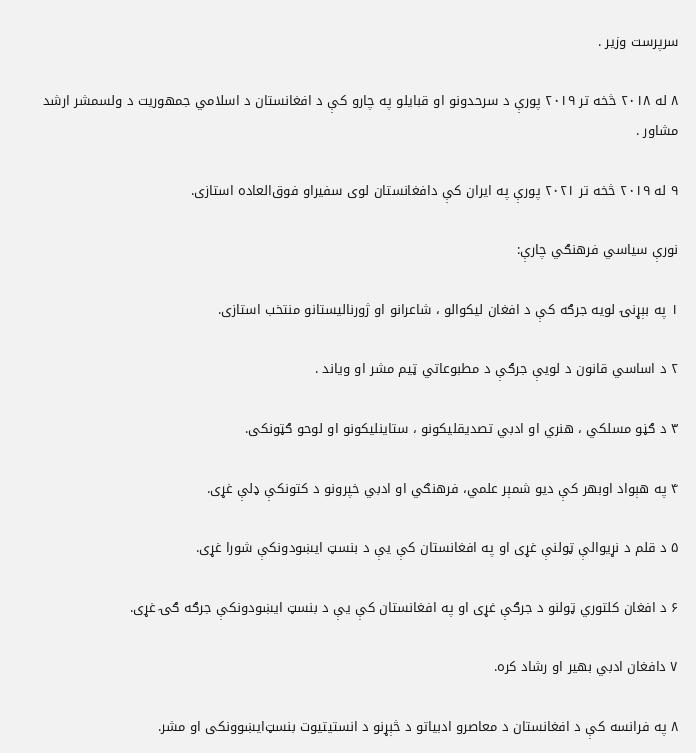سرپرست وزیر .

۸ له ۲۰۱۸ څخه تر ۲۰۱۹ پورې د سرحدونو او قبایلو په چارو کې د افغانستان د اسلامي جمهوریت د ولسمشر ارشد مشاور .

۹ له ۲۰۱۹ څخه تر ۲۰۲۱ پورې په ایران کې دافغانستان لوی سفیراو فوق‌العاده استازی.

نورې سیاسي فرهنګي چارې:

۱ په بېړنۍ لویه جرګه کې د افغان لیکوالو ، شاعرانو او ژورنالیستانو منتخب استازی.

۲ د اساسي قانون د لویې جرګې د مطبوعاتي ټیم مشر او ویاند .

۳ د ګڼو مسلکي ، هنري او ادبي تصدیقلیکونو ، ستاینلیکونو او لوحو ګټونکی.

۴ په هېواد اوبهر کې دیو شمېر علمي، فرهنګي او ادبي خپرونو د کتونکې ډلې غړی.

۵ د قلم د نړیوالې ټولنې غړی او په افغانستان کې یې د بنسټ ایښودونکې شورا غړی.

۶ د افغان کلتوري ټولنو د جرګې غړی او په افغانستان کې یې د بنسټ ایښودونکې جرګه ګۍ غړی.

۷ دافغان ادبي بهیر او رشاد کره.

۸ په فرانسه کې د افغانستان د معاصرو ادبیاتو د څېړنو د انستیتیوت بنسټ‌ایښوونکی او مشر.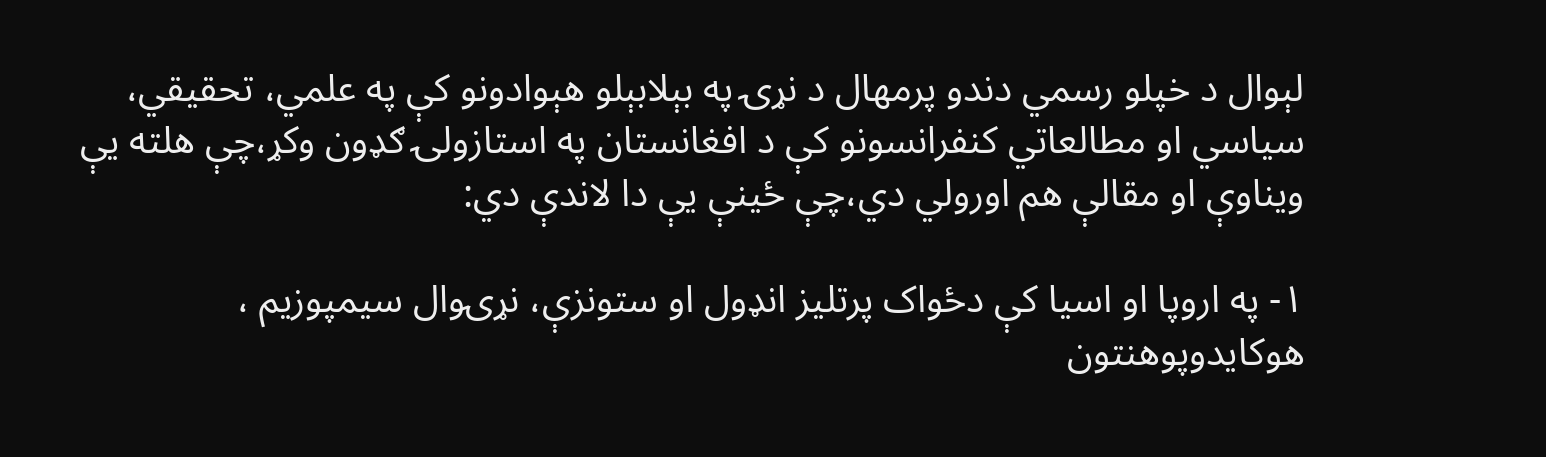لېوال د خپلو رسمي دندو پرمهال د نړۍ په بېلابېلو هېوادونو کې په علمي، تحقیقي، سیاسي او مطالعاتي کنفرانسونو کې د افغانستان په استازولۍ ګډون وکړ،چې هلته یې ویناوې او مقالې هم اورولي دي،چې ځينې یې دا لاندې دي:

۱- په اروپا او اسیا کې دځواک پرتلیز انډول او ستونزې، نړۍوال سیمپوزیم ، هوکایدوپوهنتون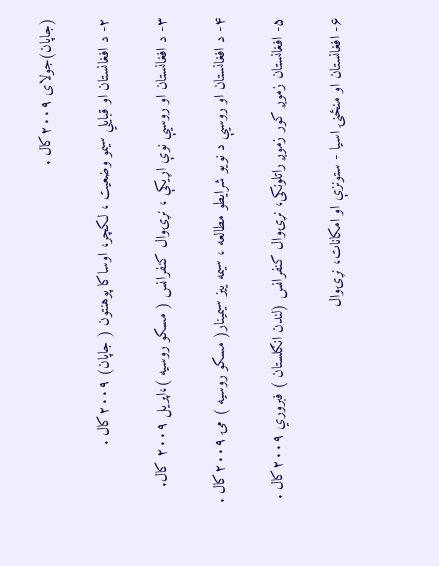(جاپان)جولای ۲۰۰۹کال .

۲- د افغانستان او قبایلي سیمو وضعیت ، لکچر، اوساکا پوهنتون ( جاپان) ۲۰۰۹کال .

۳- د افغانستان او روسیې نوې اړیکې ، نړۍوال کنفرانس ( مسکو روسیه )،اپریل ۲۰۰۹ کال.

۴- د افغانستان او روسیې د نویو شرایطو مطالعه ، سیمه ییز سیمینار( مسکو روسیه ) مۍ ۲۰۰۹کال .

۵- افغانستان زموږ کور زموږ راتلونکی، نړۍوال کنفرانس (لندن انګلستان ) فبروري ۲۰۰۹کال .

۶- افغانستان او منځنۍ اسیا - ستونزې او امکانات، نړۍوال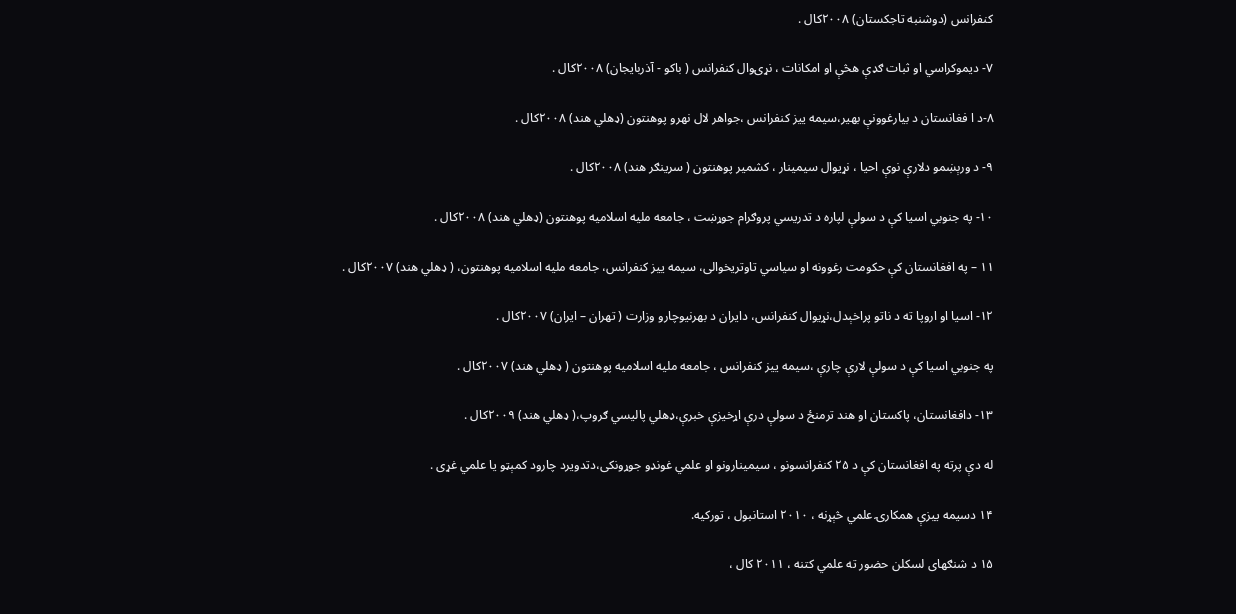کنفرانس (دوشنبه تاجکستان) ۲۰۰۸کال .

۷- دیموکراسي او ثبات ګډې هڅې او امکانات ، نړۍوال کنفرانس ( باکو - آذربایجان) ۲۰۰۸کال .

۸-د ا فغانستان د بیارغوونې بهیر،سیمه ییز کنفرانس ،جواهر لال نهرو پوهنتون (ډهلي هند) ۲۰۰۸کال .

۹- د ورېښمو دلارې نوې احیا ، نړیوال سیمینار ، کشمیر پوهنتون ( سرینګر هند) ۲۰۰۸کال .

۱۰- په جنوبي اسیا کې د سولې لپاره د تدریسي پروګرام جوړښت ، جامعه ملیه اسلامیه پوهنتون (ډهلي هند) ۲۰۰۸کال .

۱۱ – په افغانستان کې حکومت رغوونه او سیاسي تاوتریخوالی، سیمه ییز کنفرانس، جامعه ملیه اسلامیه پوهنتون، ( ډهلي هند) ۲۰۰۷کال .

۱۲- اسیا او اروپا ته د ناتو پراخېدل،نړیوال کنفرانس، دایران د بهرنیوچارو وزارت ( تهران – ایران) ۲۰۰۷کال .

په جنوبي اسیا کې د سولې لارې چارې ،سیمه ییز کنفرانس ، جامعه ملیه اسلامیه پوهنتون ( ډهلي هند) ۲۰۰۷کال .

۱۳- دافغانستان، پاکستان او هند ترمنځ د سولې درې اړخیزې خبرې،ډهلي پالیسي ګروپ،( ډهلي هند) ۲۰۰۹کال .

له دې پرته په افغانستان کې د ۲۵ کنفرانسونو ، سیمینارونو او علمي غونډو جوړونکی،دتدویرد چارود کمېټو یا علمي غړی .

۱۴ دسیمه ییزې همکارۍ علمي څېړنه ، ۲۰۱۰ استانبول ، تورکیه.

۱۵ د شنګهای لسکلن حضور ته علمي کتنه ، ۲۰۱۱ کال ،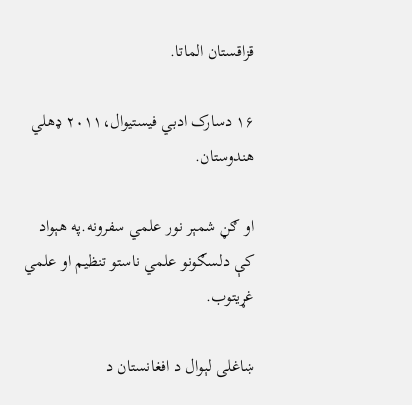قزاقستان الماتا.

۱۶ دسارک ادبي فیستیوال،۲۰۱۱ ډهلي هندوستان.

او ګڼ شمېر نور علمي سفرونه.په هېواد کې دلسګونو علمي ناستو تنظیم او علمي غړیتوب.

ښاغلی لېوال د افغانستان د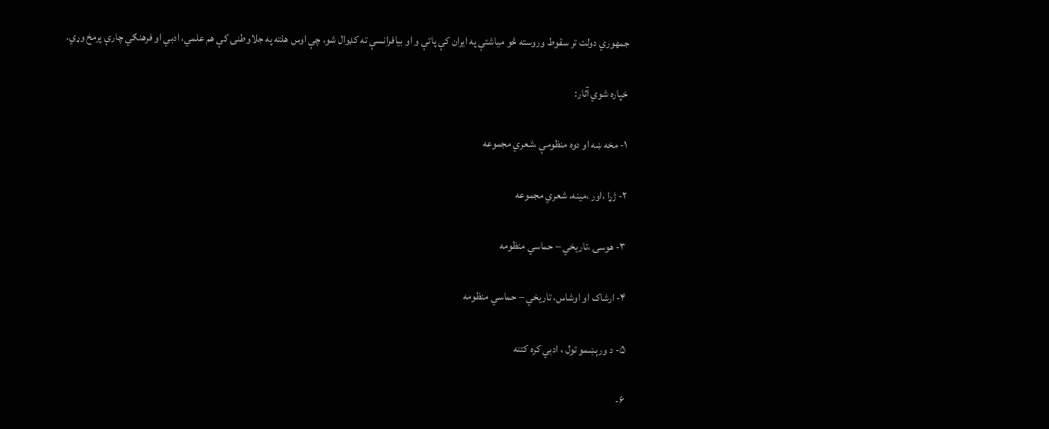جمهوري دولت تر سقوط وروسته څو میاشتې په ایران کې پاتې و او بیافرانسې ته کډوال شو، چې اوس هلته په جلاوطنۍ کې هم علمي، ادبي او فرهنګي چارې پرمخ وړي.

خپاره شوي آثار:

۱- مخه ښه او دوه منظومې ،شعري مجموعه

۲- ژړا ،اور ،مینه، شعري مجموعه

۳- هوسۍ ،تاریخي – حماسي منظومه

۴- ارشاک او اوشاس، تاریخي – حماسي منظومه

۵- د ورېښمو تول ، ادبي کره کتنه

۶-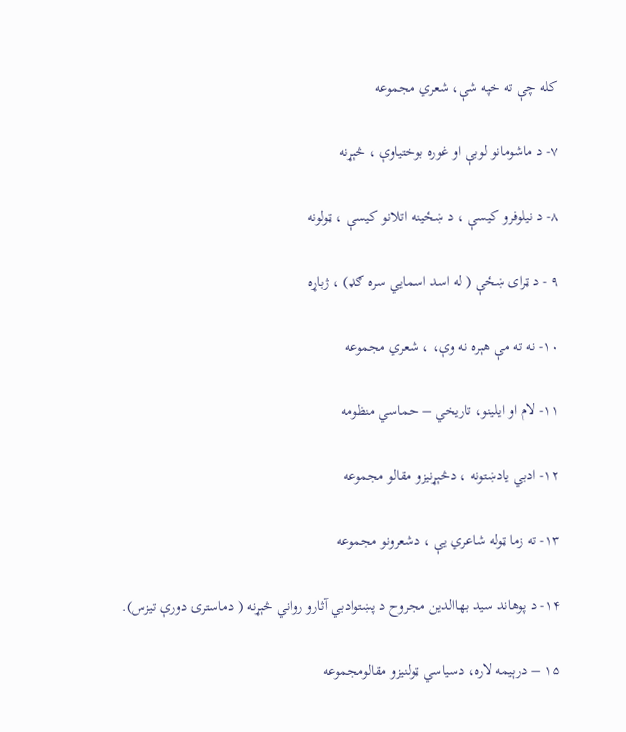کله چې ته خپه شې، شعري مجموعه

۷- د ماشومانو لوبې او غوره بوختیاوې ، څېړنه

۸- د نیلوفرو کیسې ، د ښځینه اتلانو کیسې ، ټولونه

۹ - د ټرای ښځې ( له اسد اسمايي سره ګډ) ، ژباړه

۱۰- نه ته مې هېره نه وې، ، شعري مجموعه

۱۱- لام او ایلینو، تاریخي – حماسي منظومه

۱۲- ادبي یادښتونه ، دڅېړنیزو مقالو مجموعه

۱۳- ته زما ټوله شاعري یې ، دشعرونو مجموعه

۱۴- د پوهاند سید بهاالدین مجروح د پښتوادبي آثارو رواني څېړنه ( دماسترۍ دورې تیزس).

۱۵ – درېیمه لاره، دسیاسي ټولنیزو مقالومجموعه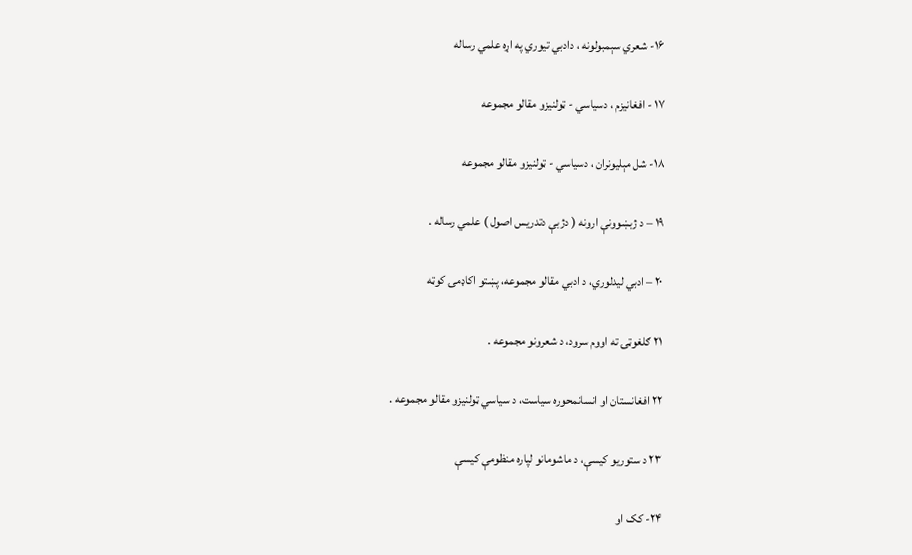۱۶- شعري سېمبولونه ، دادبي تیوري په اړه علمي رساله

۱۷ - افغانیزم ، دسیاسي - ټولنیزو مقالو مجموعه

۱۸- شل مېلیونران ، دسیاسي - ټولنیزو مقالو مجموعه

۱۹ – د ژبښوونې ارونه ( دژبې دتدریس اصول ) علمي رساله .

۲۰ – ادبي لیدلوري، د ادبي مقالو مجموعه، پښتو اکاډمۍ کوټه

۲۱ ګلغوټۍ ته اووم سرود، د شعرونو مجموعه .

۲۲ افغانستان او انسانمحوره سیاست، د سیاسي ټولنیزو مقالو مجموعه .

۲۳ د ستوریو کیسې، د ماشومانو لپاره منظومې کیسې

۲۴- کک او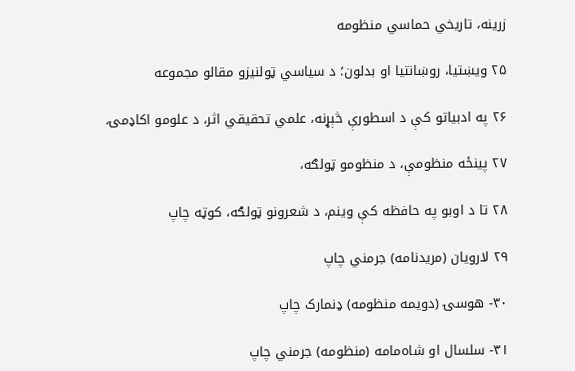زرینه، تاریخي حماسي منظومه

۲۵ ویښتیا، روښانتیا او بدلون؛ د سیاسي ټولنیزو مقالو مجموعه

۲۶ په ادبیاتو کې د اسطورې څېړنه، علمي تحقیقي اثر، د علومو اکاډمۍ.

۲۷ پینځه منظومې، د منظومو ټولګه،

۲۸ تا د اوبو په حافظه کې وینم، د شعرونو ټولګه، کوټه چاپ

۲۹ لارویان (مریدنامه) جرمني چاپ

۳۰- هوسۍ (دویمه منظومه) ډنمارک چاپ

۳۱- سلسال او شاه‌مامه (منظومه) جرمني چاپ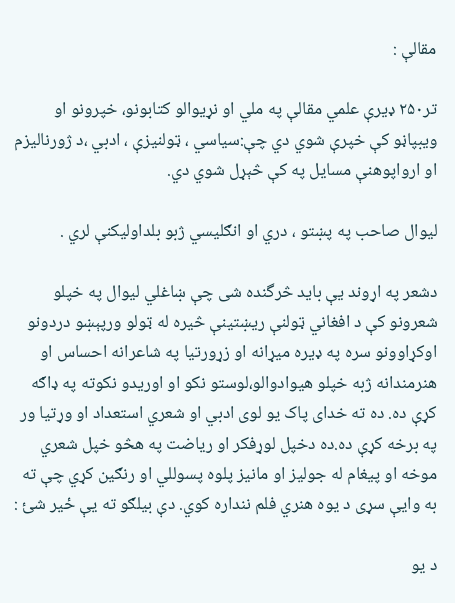مقالې :

تر۲۵۰ ډیرې علمي مقالې په ملي او نړیوالو کتابونو، خپرونو او ویبپاڼو کې خپرې شوي دي چې:سیاسي ، ټولنیزې ، ادبي ،د ژورنالیزم او ارواپوهنې مسایل په کې څېړل شوي دي.

ليوال صاحب په پښتو ، دري او انګلیسي ژبو بلداوليکنې لري .

دشعر په اړوند یې بايد څرگنده شی چې ښاغلي لیوال په خپلو شعرونو کې د افغاني ټولنې ریښتینې څیره له ټولو ورپېښو دردونو اوکړاوونو سره په ډیره میړانه او زړورتیا په شاعرانه احساس او هنرمندانه ژبه خپلو هیوادوالو،لوستو نکو او اوریدو نکوته په ډاګه کړې ده. ده ته خدای پاک یو لوی ادبي او شعري استعداد او وړتیا ور په برخه کړې ده.ده دخپل لوړفکر او ریاضت په هڅو خپل شعري موخه او پیغام له جولیز او مانیز پلوه پسوللي او رنګین کړي چې ته به وایې سړی د یوه هنري فلم ننداره کوي. دې بیلګو ته یې ځیر شئ :

د یو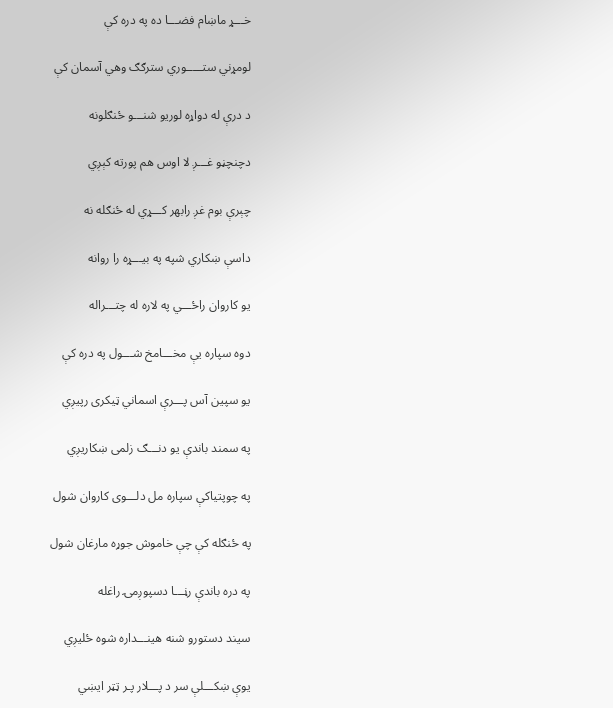خـــړ ماښام فضـــا ده په دره کې

لومړني ستـــــوري سترګګ وهي آسمان کې

د درې له دواړه لوريو شنـــو ځنګلونه

دچنچڼو غـــږ لا اوس هم پورته کېږي

چېرې بوم غږ رابهر کـــړي له ځنګله نه

داسې ښکاري شپه په بیـــړه را روانه

یو کاروان راځـــي په لاره له چتـــراله

دوه سپاره یې مخـــامخ شـــول په دره کې

يو سپين آس پـــرې اسماني ټیکری رپيږي

په سمند باندې يو دنـــګ زلمی ښکاريږي

په چوپتیاکې سپاره مل دلـــوی کاروان شول

په ځنګله کې چې خاموش جوړه مارغان شول

په دره باندې رڼـــا دسپوږمۍ راغله

سیند دستورو شنه هینـــداره شوه ځليږي

يوې ښکـــلې سر د پـــلار پـر ټټر ايښي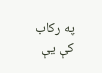په رکاب کې یې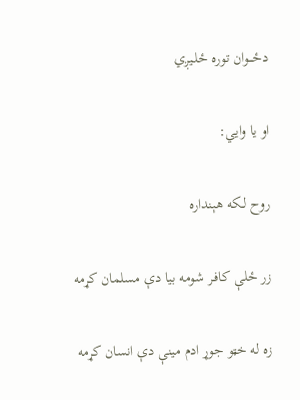دځـــوان توره ځلـيږي

او یا وایي:

روح لـکه هېنداره

زر ځلې كافـر شومه بيا دې مسلمان كړمه

زه له خټو جوړ ادم مينې دې انسان كړمه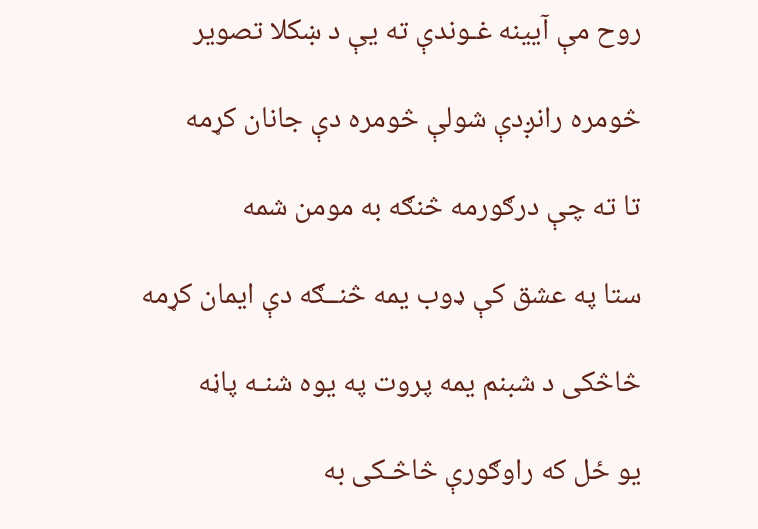روح مې آيينه غـوندې ته يې د ښكلا تصوير

څومره رانږدې شولې څومره دې جانان كړمه

تا ته چې درګورمه څنګه به مومن شمه

ستا په عشق كې ډوب يمه څنــګه دې ايمان كړمه

څاڅكى د شبنم يمه پروت په يوه شنـه پاڼه

يو ځل كه راوګورې څاڅـكى به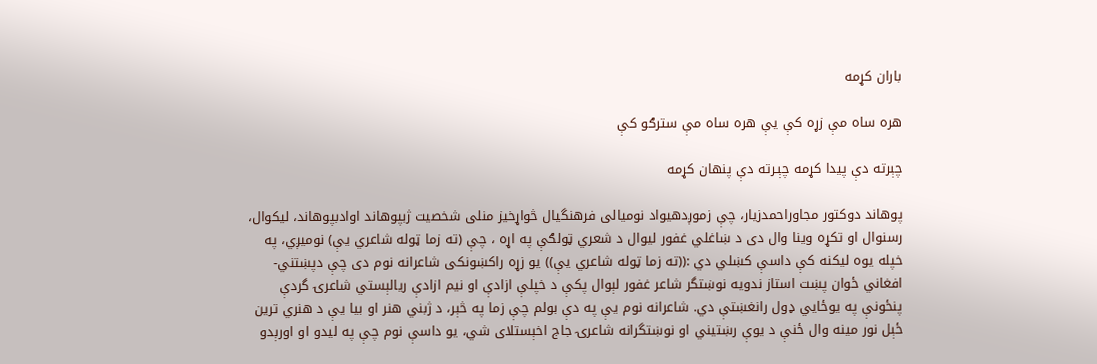باران كړمه

هره ساه مې زړه كې يې هره ساه مې سترګو كې

چېرته دې پيدا كړمه چېـرته دې پنهان كړمه

پوهاند دوکتور مجاوراحمدزیار، چې زموږدهیواد نومیالی فرهنگيال څواړخيز منلی شخصیت ژبپوهاند اوادبپوهاند، ليکوال، رسنوال او تکړه وينا وال دی د ښاغلي غفور لیوال د شعري ټولګې په اړه ، چې (ته زما ټوله شاعري یې) نومیږي، په خپله یوه لیکنه کې داسې کښلي دي :((ته زما ټوله شاعري يې)) يو زړه راکښونکی شاعرانه نوم دی چې دپښتني- افغاني ځوان پښت استاز ندويه نوښتگر شاعر غفور لېوال پکې د خپلې ازادې او نيم ازادې ريالېستي شاعرۍ گردې پنځونې په يوځايي ډول رانغښتې دي. شاعرانه نوم يې په دې بولم چې زما په څېر، د ژبني هنر او بيا يې د هنري ترين ځېل نور مينه وال ځنې د يوې رښتيني او نوښتگرانه شاعرۍ جاج اخېستلای شي، يو داسې نوم چې په ليدو او اورېدو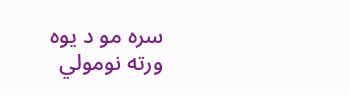سره مو د يوه ورته نومولي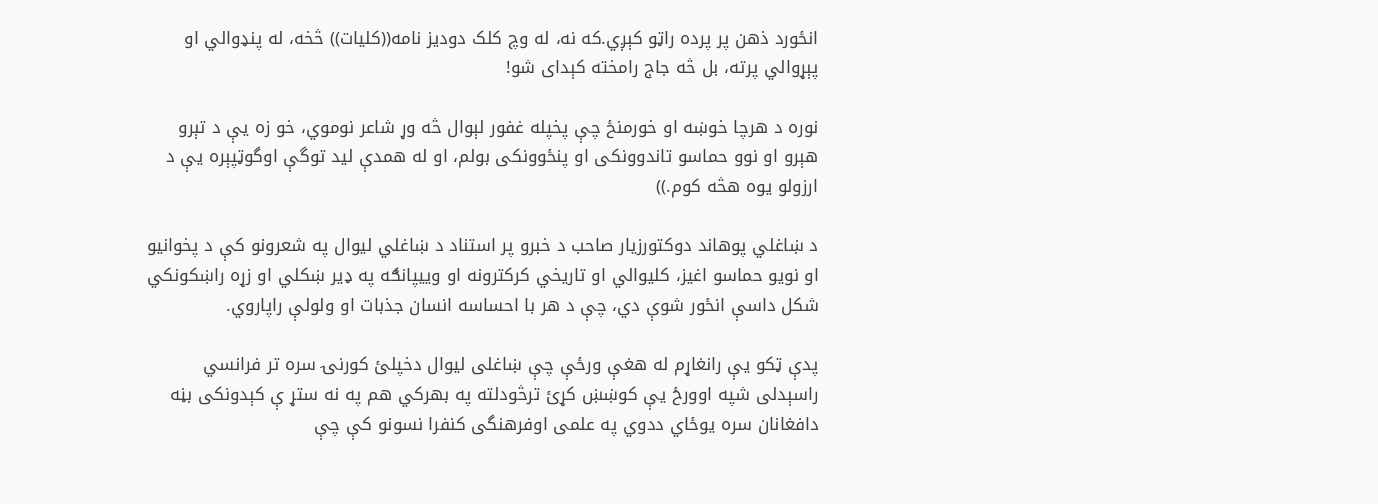انځورد ذهن پر پرده راټو کېږي.که نه، له وچ کلک دوديز نامه((کليات)) څخه، له پنډوالي او پېړوالي پرته، بل څه جاج رامخته کېدای شو!

نوره د هرچا خوښه او خورمنځ چې پخپله غفور لېوال څه وړ شاعر نوموي، خو زه يې د تېرو هېرو او نوو حماسو تاندوونکی او پنځوونکی بولم، او له همدې ليد توگې اوگوټپېره يې د ارزولو يوه هڅه کوم.))

د ښاغلي پوهاند دوکتورزیار صاحب د خبرو پر استناد د ښاغلي لیوال په شعرونو کې د پخوانیو او نویو حماسو اغیز، کلیوالي او تاریخي کرکترونه او وییپانګه په ډیر ښکلي او زړه راښکونکي شکل داسې انځور شوې دي، چې د هر با احساسه انسان جذبات او ولولې راپاروي.

پدې ټکو یې رانغاړم له هغې ورځې چې ښاغلی ليوال دخپلئ کورنۍ سره تر فرانسي راسېدلی شپه اوورځ یې کوښښ کړئ ترڅودلته په بهرکي هم په نه ستړ ې کېدونکی بڼه دافغانان سره يوځاي ددوي په علمی اوفرهنگی کنفرا نسونو کې چې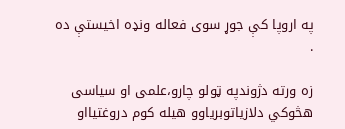په اروپا کې جوړ سوی فعاله ونډه اخيستې ده .

زه ورته دژوندپه ټولو چارو،علمی او سياسی هڅوکي دلازياتوبرياوو هيله کوم دروغتيااو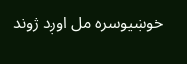خوښيوسره مل اوږد ژوند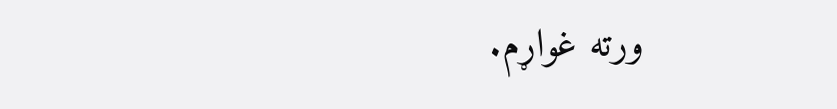ورته غواړم.